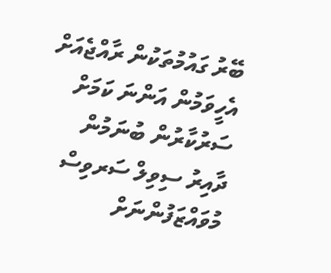ބޭރު ގައުމުތަކުން ރާއްޖެއަށް އެހީވަމުން އަންނަ ކަމަށް ސަރުކާރުން ބުނަމުން ދާއިރު ސިވިލް ސަރވިސް މުވައްޒަފުންނަށް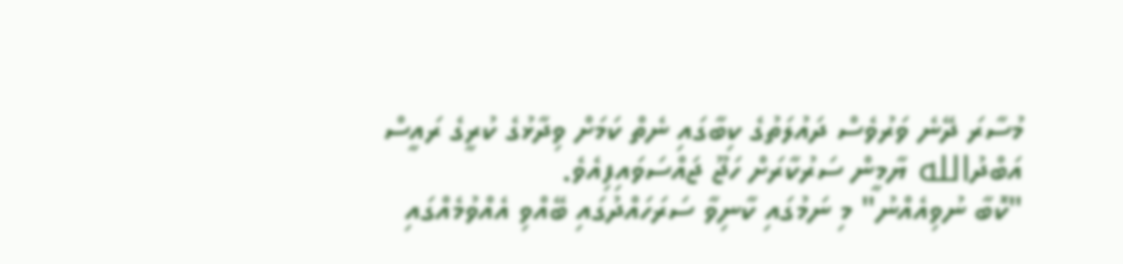މުސާރަ ދޭނެ ވަރުވެސް ދައުލަތުގެ ކިބާގައި ނެތް ކަމަށް ވިދާޅުގެ ކުރީގެ ރައީސް އަބްދުالله ޔާމީން ސަރުކާރަށް ހަޖޫ ޖައްސަވައިފިއެވެ.
"ކޮބާ ނުވިއެއްނު" މި ނަމުގައި ކާނިވާ ސަރަހައްދުގައި ބޭއްވި އެއްވުމެއްގައި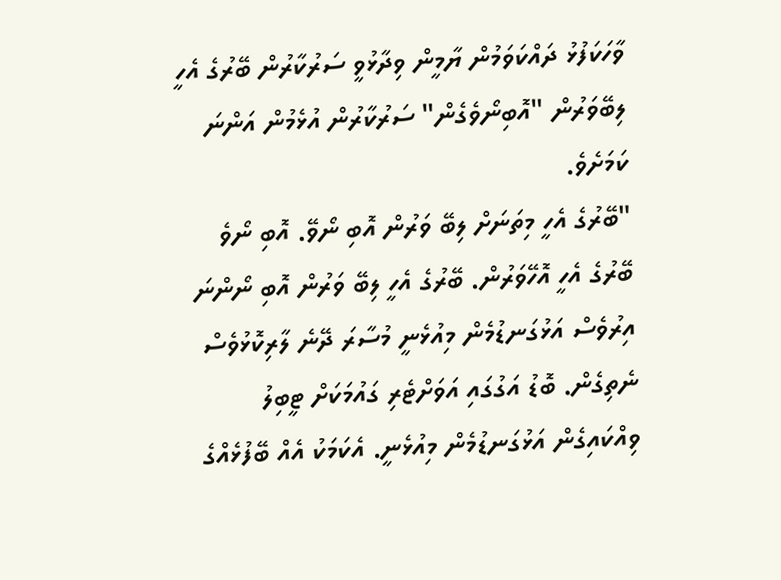ވާހަކަފުޅު ދައްކަވަމުން ޔާމީން ވިދާޅުވީ ސަރުކާރުން ބޭރުގެ އެހީ ލިބޭވަރުން "އޮބިނޯވެގެން" ސަރުކާރުން އުޅެމުން އަންނަ ކަމަށެވެ.
"ބޭރުގެ އެހީ މިތަނަށް ލިބޭ ވަރުން އޮބި ނޯވޭ. އޮބި ނޯވެ ބޭރުގެ އެހީ އޮހޭވަރުން. ބޭރުގެ އެހީ ލިބޭ ވަރުން އޮބި ނޯންނަ އިރުވެސް އަޅުގަނޑުމެން މިއުޅެނީ މުސާރަ ދޭނެ ލާރިކޮޅުވެސް ނެތިގެން. ބޮޑު އަގުގައި އަވަށްޓެރި ގައުމަކަށް ޓީބިލު ވިއްކައިގެން އަޅުގަނޑުމެން މިއުޅެނީ. އެކަމަކު އެއް ބޭފުޅެއްގެ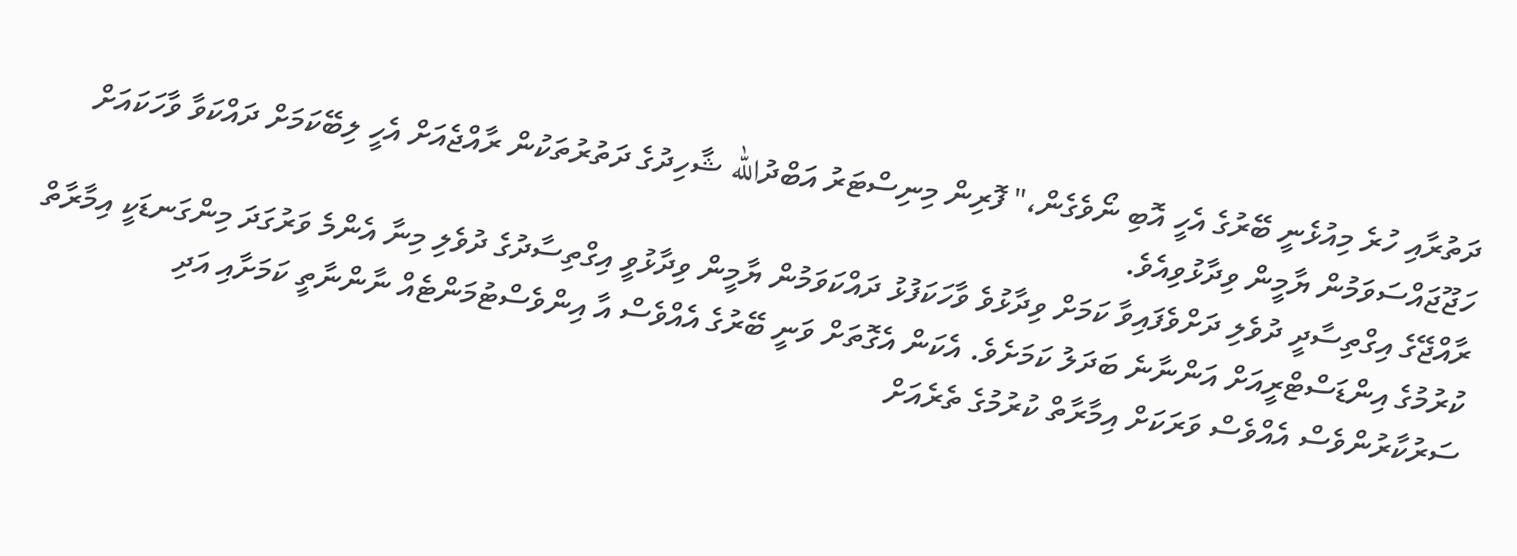ދަތުރާއި ހުރެ މިއުޅެނީ ބޭރުގެ އެހީ އޮބި ނޯވެގެން،" ފޮރިން މިނިސްޓަރު އަބްދުالله ޝާހިދުގެ ދަތުރުތަކުން ރާއްޖެއަށް އެހީ ލިބޭކަމަށް ދައްކަވާ ވާހަކައަށް ހަޖޫޖައްސަވަމުން ޔާމީން ވިދާޅުވިއެވެ.
ރާއްޖޭގެ އިގްތިސާދީ ދުވެލި ދަށްވެފައިވާ ކަމަށް ވިދާޅުވެ ވާހަކަފުޅު ދައްކަވަމުން ޔާމީން ވިދާޅުވީ އިގްތިސާދުގެ ދުވެލި މިނާ އެންމެ ވަރުގަދަ މިންގަނޑަކީ އިމާރާތް ކުރުމުގެ އިންޑަސްޓްރީއަށް އަންނާނެ ބަދަލު ކަމަށެވެ. އެކަން އެގޮތަށް ވަނީ ބޭރުގެ އެއްވެސް އާ އިންވެސްޓުމަންޓެއް ނާންނާތީ ކަމަށާއި އަދި ސަރުކާރުންވެސް އެއްވެސް ވަރަކަށް އިމާރާތް ކުރުމުގެ ތެރެއަށް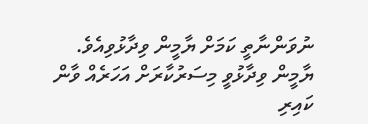ނުވަންނާތީ ކަމަށް ޔާމީން ވިދާޅުވިއެވެ.
ޔާމީން ވިދާޅުވީ މިސަރުކާރަށް އަހަރެއް ވާން ކައިރި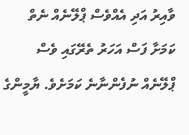ވާއިރު އަދި އެއްވެސް ޕްލޭނެއް ނެތް ކަމަށާ ފަސް އަހަރު ތެރޭގައި ވެސް ޕްލޭނެއް ނުފެންނާނެ ކަމަށެވެ. ޔާމީންގެ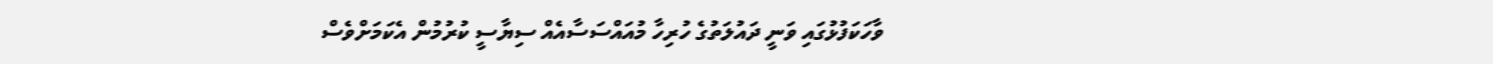ވާހަކަފުޅުގައި ވަނީ ދައުލަތުގެ ހުރިހާ މުއައްސަސާއެއް ސިޔާސީ ކުރުމުން އެކަމަށްވެސް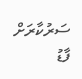ސަރުކާރަށް ފާޑު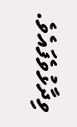ވިދާޅުވެފައެވެ.